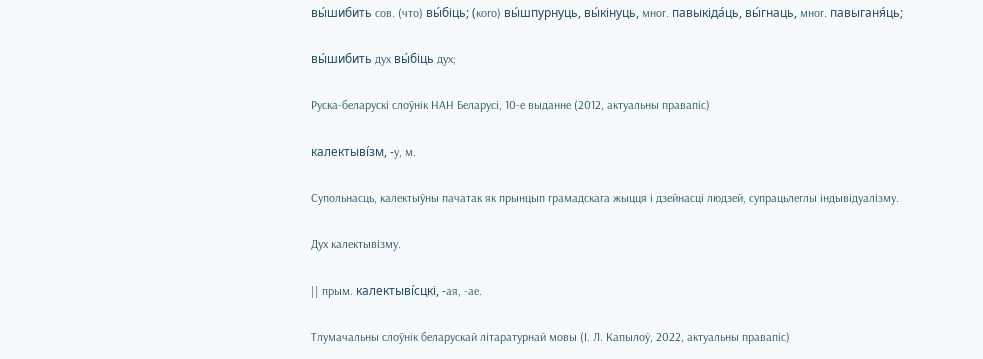вы́шибить сов. (что) вы́біць; (кого) вы́шпурнуць, вы́кінуць, мног. павыкіда́ць, вы́гнаць, мног. павыганя́ць;

вы́шибить дух вы́біць дух;

Руска-беларускі слоўнік НАН Беларусі, 10-е выданне (2012, актуальны правапіс)

калектыві́зм, -у, м.

Супольнасць, калектыўны пачатак як прынцып грамадскага жыцця і дзейнасці людзей, супрацьлеглы індывідуалізму.

Дух калектывізму.

|| прым. калектыві́сцкі, -ая, -ае.

Тлумачальны слоўнік беларускай літаратурнай мовы (І. Л. Капылоў, 2022, актуальны правапіс)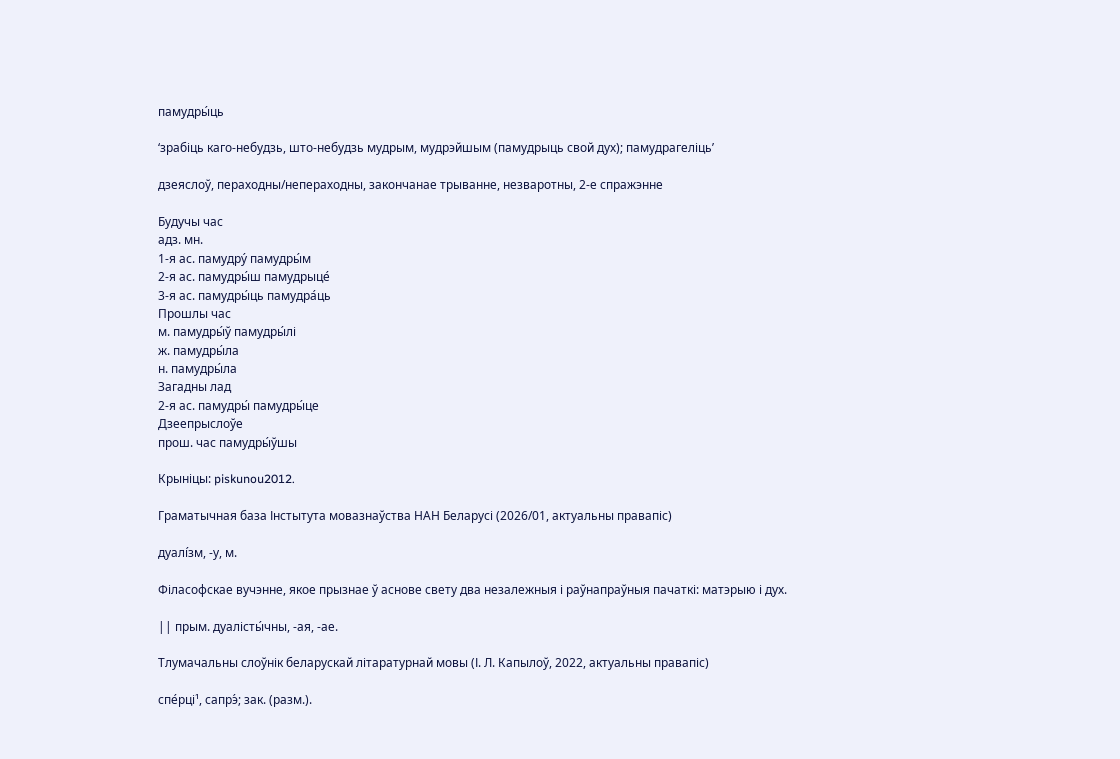памудры́ць

‘зрабіць каго-небудзь, што-небудзь мудрым, мудрэйшым (памудрыць свой дух); памудрагеліць’

дзеяслоў, пераходны/непераходны, закончанае трыванне, незваротны, 2-е спражэнне

Будучы час
адз. мн.
1-я ас. памудру́ памудры́м
2-я ас. памудры́ш памудрыце́
3-я ас. памудры́ць памудра́ць
Прошлы час
м. памудры́ў памудры́лі
ж. памудры́ла
н. памудры́ла
Загадны лад
2-я ас. памудры́ памудры́це
Дзеепрыслоўе
прош. час памудры́ўшы

Крыніцы: piskunou2012.

Граматычная база Інстытута мовазнаўства НАН Беларусі (2026/01, актуальны правапіс)

дуалі́зм, -у, м.

Філасофскае вучэнне, якое прызнае ў аснове свету два незалежныя і раўнапраўныя пачаткі: матэрыю і дух.

|| прым. дуалісты́чны, -ая, -ае.

Тлумачальны слоўнік беларускай літаратурнай мовы (І. Л. Капылоў, 2022, актуальны правапіс)

спе́рці¹, сапрэ́; зак. (разм.).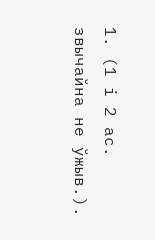1. (1 і 2 ас. звычайна не ўжыв.).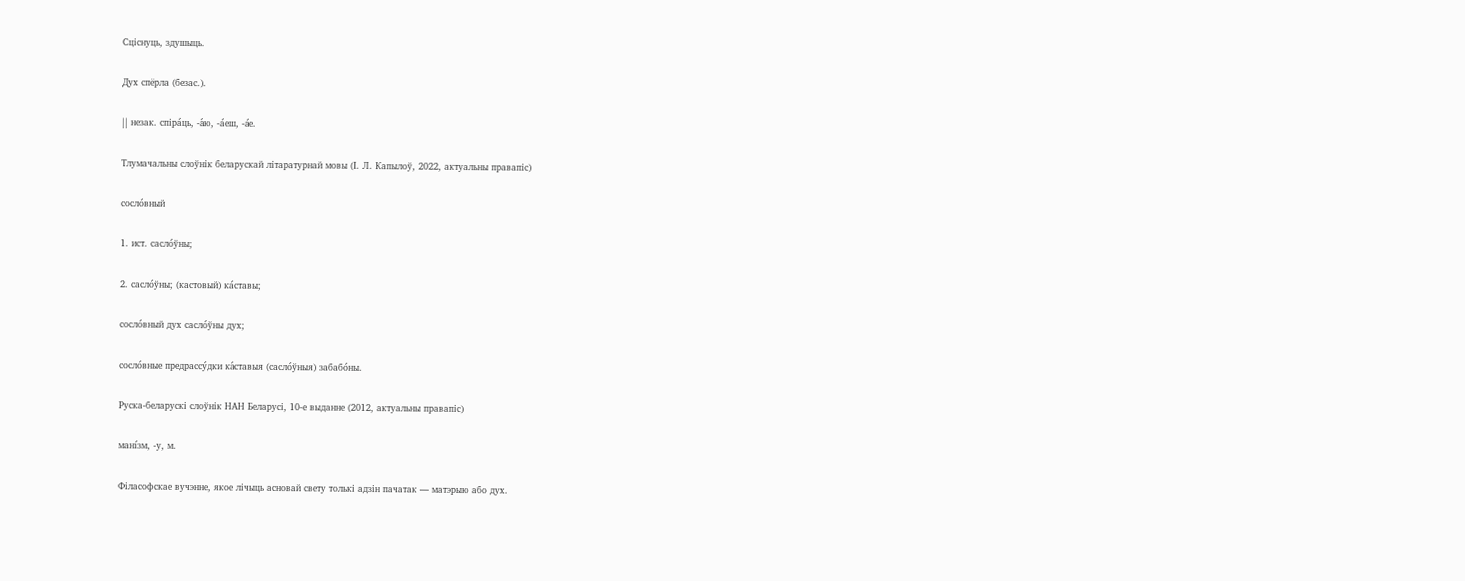Сціснуць, здушыць.

Дух спёрла (безас.).

|| незак. спіра́ць, -а́ю, -а́еш, -а́е.

Тлумачальны слоўнік беларускай літаратурнай мовы (І. Л. Капылоў, 2022, актуальны правапіс)

сосло́вный

1. ист. сасло́ўны;

2. сасло́ўны; (кастовый) ка́ставы;

сосло́вный дух сасло́ўны дух;

сосло́вные предрассу́дки ка́ставыя (сасло́ўныя) забабо́ны.

Руска-беларускі слоўнік НАН Беларусі, 10-е выданне (2012, актуальны правапіс)

мані́зм, -у, м.

Філасофскае вучэнне, якое лічыць асновай свету толькі адзін пачатак — матэрыю або дух.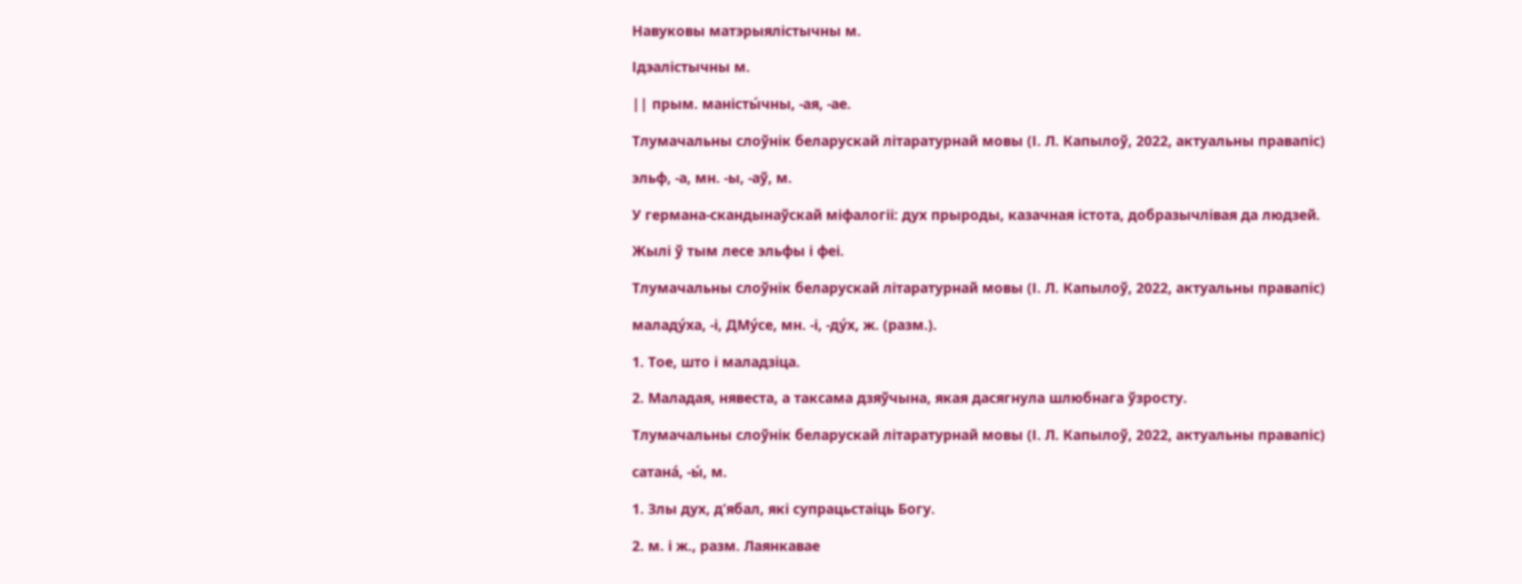Навуковы матэрыялістычны м.

Ідэалістычны м.

|| прым. маністы́чны, -ая, -ае.

Тлумачальны слоўнік беларускай літаратурнай мовы (І. Л. Капылоў, 2022, актуальны правапіс)

эльф, -а, мн. -ы, -аў, м.

У германа-скандынаўскай міфалогіі: дух прыроды, казачная істота, добразычлівая да людзей.

Жылі ў тым лесе эльфы і феі.

Тлумачальны слоўнік беларускай літаратурнай мовы (І. Л. Капылоў, 2022, актуальны правапіс)

маладу́ха, -і, ДМу́се, мн. -і, -ду́х, ж. (разм.).

1. Тое, што і маладзіца.

2. Маладая, нявеста, а таксама дзяўчына, якая дасягнула шлюбнага ўзросту.

Тлумачальны слоўнік беларускай літаратурнай мовы (І. Л. Капылоў, 2022, актуальны правапіс)

сатана́, -ы́, м.

1. Злы дух, д’ябал, які супрацьстаіць Богу.

2. м. і ж., разм. Лаянкавае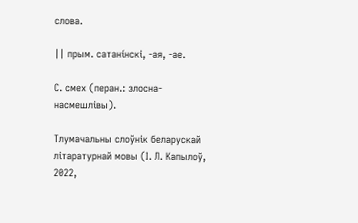слова.

|| прым. сатані́нскі, -ая, -ае.

С. смех (перан.: злосна-насмешлівы).

Тлумачальны слоўнік беларускай літаратурнай мовы (І. Л. Капылоў, 2022,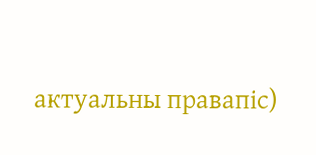актуальны правапіс)